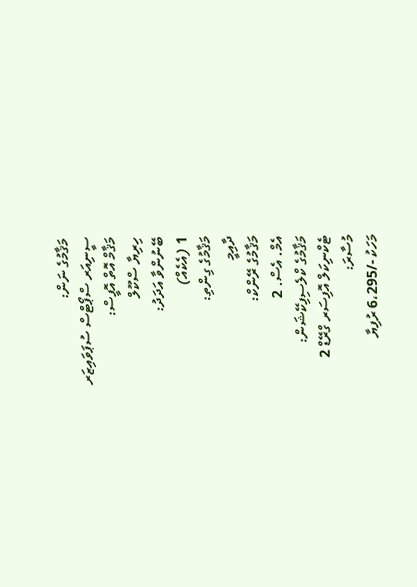މަޤާމުގެ ނަން:
ސީނިއަރ ސްޕޯޓްސް ސުޕަވައިޒަރ
މަޤާމް އޮތް އޮފީސް:
ހިރިޔާ ސްކޫލް
ބޭނުންވާ އަދަދު:
1 (އެކެއް)
މަޤާމުގެ ގިންތި:
ދާއިމީ
މަޤާމުގެ ރޭންކް:
އެމް. އެސް. 2
މަޤާމުގެ ކްލެސިފިކޭޝަން:
ޓެކްނިކަލް އޮފިސަރ ގްރޭޑް 2
މުސާރަ:
މަހަކު -/6،295 ރުފިޔާ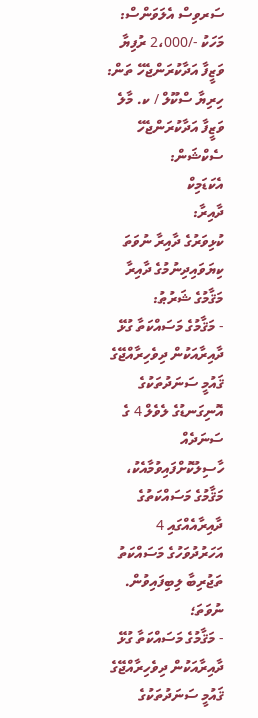ސަރވިސް އެލަވަންސް:
މަހަކު -/2،000 ރުފިޔާ
ވަޒީފާ އަދާކުރަންޖެހޭ ތަން:
ހިރިޔާ ސްކޫލް / ކ. މާލެ
ވަޒީފާ އަދާކުރަންޖެހޭ ސެކްޝަން:
އެކަޑަމިކް
ދާއިރާ:
ކުޅިވަރުގެ ދާއިރާ ނުވަތަ ކިޔަވައިދިނުމުގެ ދާއިރާ
މަޤާމުގެ ޝަރުޠު:
- މަޤާމުގެ މަސައްކަތާ ގުޅޭ ދާއިރާއަކުން ދިވެހިރާއްޖޭގެ ޤައުމީ ސަނަދުތަކުގެ އޮނިގަނޑުގެ ލެވެލް 4 ގެ ސަނަދެއް ހާސިލުކޮށްފައިވުމާއެކު، މަޤާމުގެ މަސައްކަތުގެ ދާއިރާއެއްގައި 4 އަހަރުދުވަހުގެ މަސައްކަތު ތަޖުރިބާ ލިބިފައިވުން. ނުވަތަ؛
- މަޤާމުގެ މަސައްކަތާ ގުޅޭ ދާއިރާއަކުން ދިވެހިރާއްޖޭގެ ޤައުމީ ސަނަދުތަކުގެ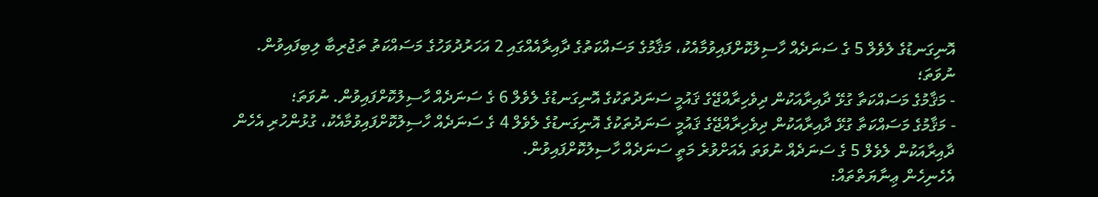އޮނިގަނޑުގެ ލެވެލް 5 ގެ ސަނަދެއް ހާސިލުކޮށްފައިވުމާއެކު، މަޤާމުގެ މަސައްކަތުގެ ދާއިރާއެއްގައި 2 އަހަރުދުވަހުގެ މަސައްކަތު ތަޖުރިބާ ލިބިފައިވުން. ނުވަތަ؛
- މަޤާމުގެ މަސައްކަތާ ގުޅޭ ދާއިރާއަކުން ދިވެހިރާއްޖޭގެ ޤައުމީ ސަނަދުތަކުގެ އޮނިގަނޑުގެ ލެވެލް 6 ގެ ސަނަދެއް ހާސިލުކޮށްފައިވުން. ނުވަތަ؛
- މަޤާމުގެ މަސައްކަތާ ގުޅޭ ދާއިރާއަކުން ދިވެހިރާއްޖޭގެ ޤައުމީ ސަނަދުތަކުގެ އޮނިގަނޑުގެ ލެވެލް 4 ގެ ސަނަދެއް ހާސިލުކޮށްފައިވުމާއެކު، ގުޅުންހުރި އެހެން ދާއިރާއަކުން ލެވެލް 5 ގެ ސަނަދެއް ނުވަތަ އެއަށްވުރެ މަތީ ސަނަދެއް ހާސިލުކޮށްފައިވުން.
އެހެނިހެން ޢިނާޔަތްތައް: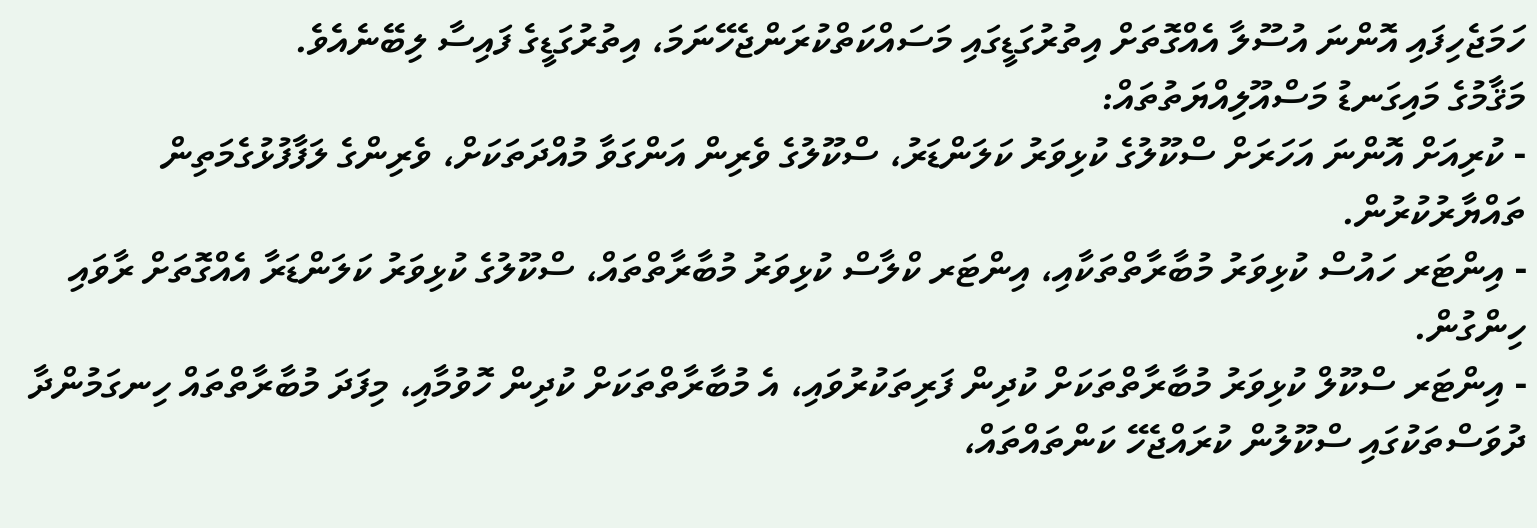ހަމަޖެހިފައި އޮންނަ އުސޫލާ އެއްގޮތަށް އިތުރުގަޑީގައި މަސައްކަތްކުރަންޖެހޭނަމަ، އިތުރުގަޑީގެ ފައިސާ ލިބޭނެއެވެ.
މަޤާމުގެ މައިގަނޑު މަސްއޫލިއްޔަތުތައް:
- ކުރިއަށް އޮންނަ އަހަރަށް ސްކޫލުގެ ކުޅިވަރު ކަލަންޑަރު، ސްކޫލުގެ ވެރިން އަންގަވާ މުއްދަތަކަށް، ވެރިންގެ ލަފާފުޅުގެމަތިން ތައްޔާރުކުރުން.
- އިންޓަރ ހައުސް ކުޅިވަރު މުބާރާތްތަކާއި، އިންޓަރ ކްލާސް ކުޅިވަރު މުބާރާތްތައް، ސްކޫލުގެ ކުޅިވަރު ކަލަންޑަރާ އެއްގޮތަށް ރާވައި ހިންގުން.
- އިންޓަރ ސްކޫލް ކުޅިވަރު މުބާރާތްތަކަށް ކުދިން ފަރިތަކުރުވައި، އެ މުބާރާތްތަކަށް ކުދިން ހޮވުމާއި، މިފަދަ މުބާރާތްތައް ހިނގަމުންދާ ދުވަސްތަކުގައި ސްކޫލުން ކުރައްޖެހޭ ކަންތައްތައް،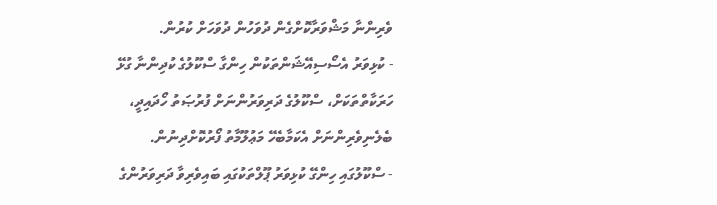ވެރިންނާ މަޝްވަރާކޮށްގެން ދުވަހުން ދުވަހަށް ކުރުން.
- ކުޅިވަރު އެސޯސިއޭޝަންތަކުން ހިންގާ ސްކޫލުގެ ކުދިންނާ ގުޅޭ ހަރަކާތްތަކަށް، ސްކޫލުގެ ދަރިވަރުންނަށް ފުރުޞަތު ހޯދައިދީ، ބެލެނިވެރިންނަށް އެކަމާބެހޭ މަޢުލޫމާތު ފޯރުކޮށްދިނުން.
- ސްކޫލުގައި ހިންގޭ ކުޅިވަރު ޕޫލްތަކުގައި ބައިވެރިވާ ދަރިވަރުންގެ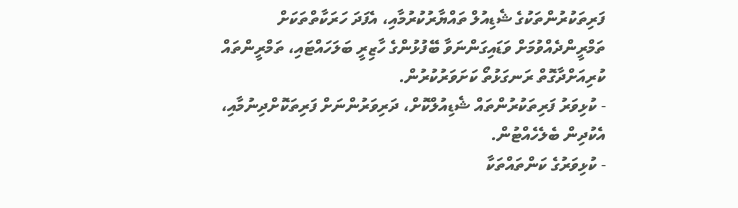ފަރިތަކުރުންތަކުގެ ޝެޑިއުލް ތައްޔާރުކުރުމާއި، އެފަދަ ހަރަކާތްތަކަށް ތަމްރީންދެއްވުމަށް ވަޑައިގަންނަވާ ބޭފުޅުންގެ ހާޒިރީ ބަލަހައްޓައި، ތަމްރީންތައް ކުރިއަށްދާގޮތް ރަނގަޅުތޯ ކަށަވަރުކުރުން.
- ކުޅިވަރު ފަރިތަކުރުންތައް ޝެޑިއުލްކޮށް، ދަރިވަރުންނަށް ފަރިތަކޮށްދިނުމާއި، އެކުދިން ބެލެހެއްޓުން.
- ކުޅިވަރުގެ ކަންތައްތަކާ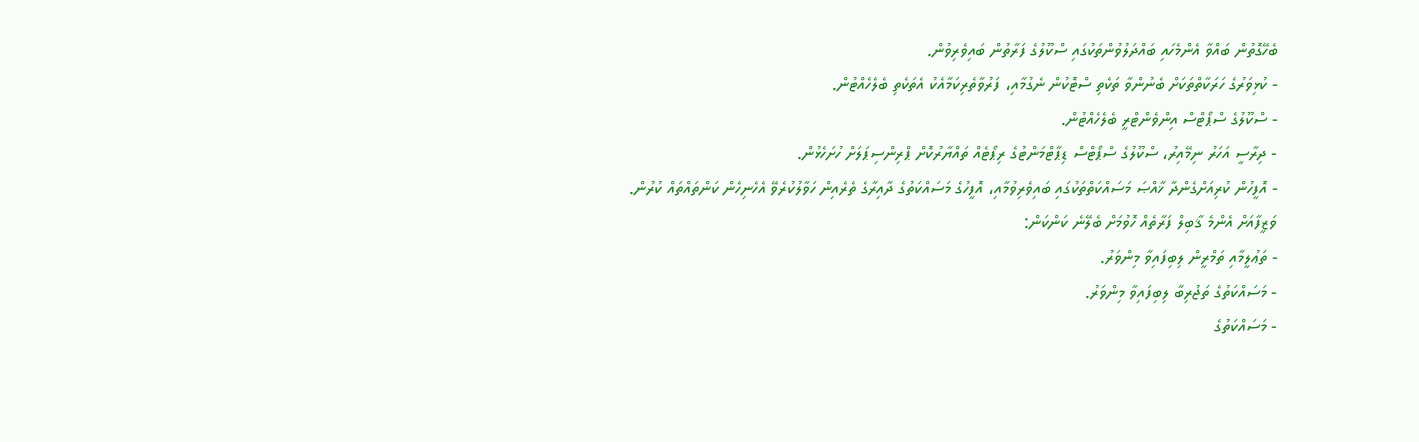ބެހޭގޮތުން ބައްވާ އެންމެހައި ބައްދަލުވުންތަކުގައި ސްކޫލުގެ ފަރާތުން ބައިވެރިވުން.
- ކުޅިވަރުގެ ހަރަކާތްތަކަށް ބެނުންވާ ތަކެތި ސްޓޮކުން ނެގުމާއި، ފަރުވާތެރިކަމާއެކު އެތަކެތި ބެލެހެއްޓުން.
- ސްކޫލުގެ ސްޕޯޓްސް އިންވެންޓްރީ ބެލެހެއްޓުން.
- ދިރާސީ އަހަރު ނިމޭއިރު، ސްކޫލުގެ ސްޕޯޓްސް ޑިޕާޓްމަންޓުގެ ރިޕޯޓެއް ތައްޔާރުކޮށް ޕްރިންސިޕަލަށް ހުށަހެޅުން.
- އޮފީހުން ކުރިއަށްގެންދާ ޚާއްޞަ މަސައްކަތްތަކުގައި ބައިވެރިވުމާއި، އޮފީހުގެ މަސައްކަތުގެ ދާއިރާގެ ތެރެއިން ހަވާލުކުރެވޭ އެހެނިހެން ކަންތައްތައް ކުރުން.
ވަޒީފާއަށް އެންމެ ޤާބިލް ފަރާތެއް ހޮވުމަށް ބެލޭނެ ކަންކަން:
- ތަޢުލީމާއި ތަމްރީން ލިބިފައިވާ މިންވަރު.
- މަސައްކަތުގެ ތަޖުރިބާ ލިބިފައިވާ މިންވަރު.
- މަސައްކަތުގެ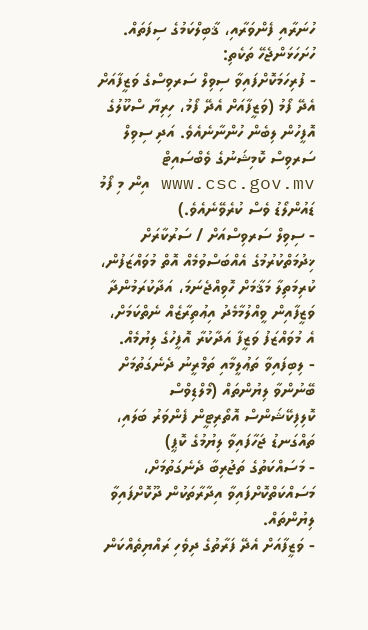ހުނަރާއި ފެންވަރާއި، ޤާބިލްކަމުގެ ސިފަތައް.
ހުށަހަޅަންޖެހޭ ތަކެތި:
- ފުރިހަމަކޮށްފައިވާ ސިވިލް ސަރވިސްގެ ވަޒީފާއަށް އެދޭ ފޯމު (ވަޒީފާއަށް އެދޭ ފޯމު، ހިރިޔާ ސްކޫލުގެ އޮފީހުން ލިބެން ހުންނާނެއެވެ. އަދި ސިވިލް ސަރވިސް ކޮމިޝަނުގެ ވެބްސައިޓް www.csc.gov.mv އިން މި ފޯމު ޑައުންލޯޑު ވެސް ކުރެވޭނެއެވެ.)
- ސިވިލް ސަރވިސްއަށް / ސަރުކާރަށް ޚިދުމަތްކުރުމުގެ އެއްބަސްވުމެއް އޮތް މުވައްޒަފުން، ކުރިމަތިލާ މަޤާމަށް ހޮވިއްޖެނަމަ، އަދާކުރަމުންދާ ވަޒީފާއިން ވީއްލުމާމެދު އިޢުތިރާޒެއް ނެތްކަމަށް، އެ މުވައްޒަފު ވަޒީފާ އަދާކުރާ އޮފީހުގެ ލިޔުމެއް.
- ލިބިފައިވާ ތަޢުލީމާއި ތަމްރީނު ދެނެގަތުމަށް ބޭނުންވާ ލިޔުންތައް (މޯލްޑިވްސް ކޮލިފިކޭޝަންސް އޮތޯރިޓީން ފެންވަރު ބަލައި، ތައްގަނޑު ޖަހާފައިވާ ލިޔުމުގެ ކޮޕީ)
- މަސައްކަތުގެ ތަޖުރިބާ ދެނެގަތުމަށް، މަސައްކަތްކޮށްފައިވާ އިދާރާތަކުން ދޫކޮށްފައިވާ ލިޔުންތައް.
- ވަޒީފާއަށް އެދޭ ފަރާތުގެ ދިވެހި ރައްޔިތެއްކަން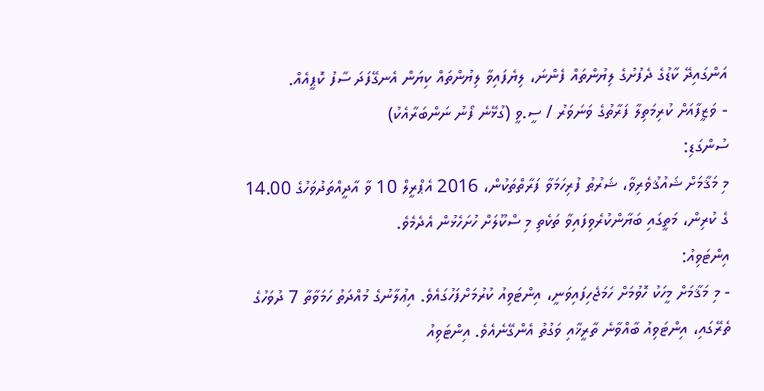އަންގައިދޭ ކާޑުގެ ދެފުށުގެ ލިޔުންތައް ފެންނަ، ލިޔެފައިވާ ލިޔުންތައް ކިޔަން އެނގޭފަދަ ސާފު ކޮޕީއެއް.
- ވަޒީފާއަށް ކުރިމަތިލާ ފަރާތުގެ ވަނަވަރު / ސީ.ވީ (ގުޅޭނެ ފޯނު ނަންބަރާއެކު)
ސުންގަޑި:
މި މަޤާމަށް ޝައުޤުވެރިވާ، ޝަރުޠު ފުރިހަމަވާ ފަރާތްތަކުން، 2016 އެޕްރީލް 10 ވާ އާދީއްތަދުވަހުގެ 14.00 ގެ ކުރިން، މަތީގައި ބަޔާންކުރެވިފައިވާ ތަކެތި މި ސްކޫލަށް ހުށަހެޅުން އެދެމެވެ.
އިންޓަވިއު:
- މި މަޤާމަށް މީހަކު ހޮވުމަށް ހަމަޖެހިފައިވަނީ، އިންޓަވިއު ކުރުމަށްފަހުގައެވެ. އިޢުލާނުގެ މުއްދަތު ހަމަވާތާ 7 ދުވަހުގެ ތެރޭގައި، އިންޓަވިއު ބާއްވާނެ ތާރީޚާއި ވަގުތު އެންގޭނެއެވެ. އިންޓަވިއު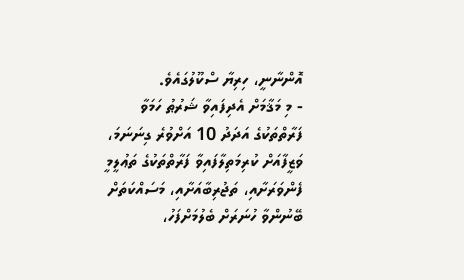އޮންނާނީ، ހިރިޔާ ސްކޫލުގައެވެ.
- މި މަޤާމަށް އެދިފައިވާ ޝަރުޠު ހަމަވާ ފަރާތްތަކުގެ އަދަދު 10 އަށްވުރެ ގިނަނަމަ، ވަޒީފާއަށް ކުރިމަތިލާފައިވާ ފަރާތްތަކުގެ ތަޢުލީމީ ފެންވަރަށާއި، ތަޖުރިބާއަށާއި، މަސައްކަތަށް ބޭނުންވާ ހުނަރަށް ބެލުމަށްފަހު،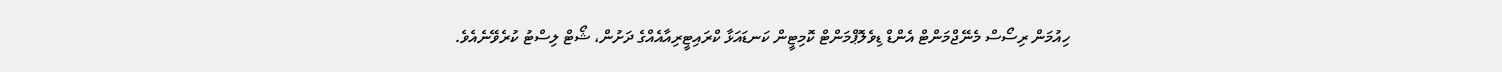ހިއުމަން ރިސޯސް މެނޭޖްމަންޓް އެންޑް ޑިވެލޮޕްމަންޓް ކޮމިޓީން ކަނޑައަޅާ ކްރައިޓީރިއާއެއްގެ ދަށުން، ޝޯޓް ލިސްޓު ކުރެވޭނެއެވެ.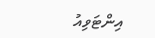އިންޓަވިއު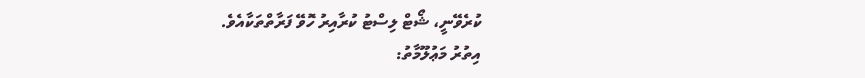ކުރެވޭނީ، ޝޯޓް ލިސްޓު ކުރާއިރު ހޮވޭ ފަރާތްތަކާއެވެ.
އިތުރު މަޢުލޫމާތު: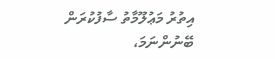އިތުރު މަޢުލޫމާތު ސާފުކުރަން ބޭނުންނަމަ،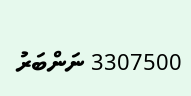3307500 ނަންބަރު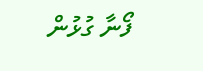ފޯނާ ގުޅުން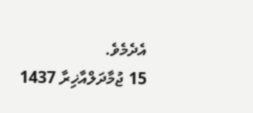އެދެމެވެ.
15 ޖުމާދަލްއާޚިރާ 1437